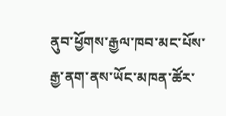ནུབ་ཕྱོགས་རྒྱལ་ཁབ་མང་པོས་རྒྱ་ནག་ནས་ཡོང་མཁན་ཚོར་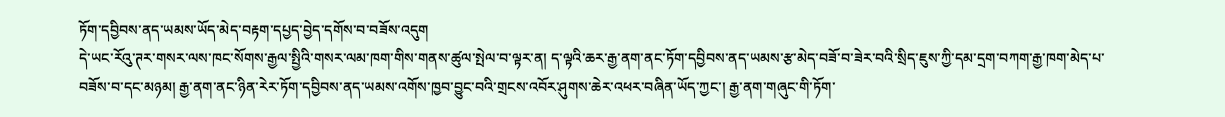ཏོག་དབྱིབས་ནད་ཡམས་ཡོད་མེད་བརྟག་དཔྱད་བྱེད་དགོས་བ་བཟོས་འདུག
དེ་ཡང་རོའུ་ཊར་གསར་ལས་ཁང་སོགས་རྒྱལ་སྤྱིའི་གསར་ལམ་ཁག་གིས་གནས་ཚུལ་སྤེལ་བ་ལྟར་ན། ད་ལྟའི་ཆར་རྒྱ་ནག་ནང་ཏོག་དབྱིབས་ནད་ཡམས་རྩ་མེད་བཟོ་བ་ཟེར་བའི་སྲིད་ཇུས་ཀྱི་དམ་དྲག་བཀག་རྒྱ་ཁག་མེད་པ་བཟོས་བ་དང་མཉམ། རྒྱ་ནག་ནང་ཉིན་རེར་ཏོག་དབྱིབས་ནད་ཡམས་འགོས་ཁྱབ་བྱུང་བའི་གྲངས་འབོར་ཤུགས་ཆེར་འཕར་བཞིན་ཡོད་ཀྱང་། རྒྱ་ནག་གཞུང་གི་ཏོག་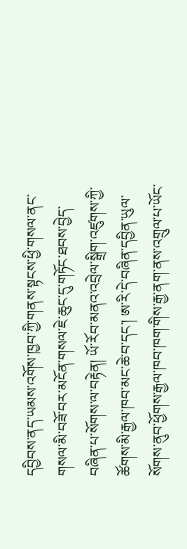དབྱིབས་ནད་ཡམས་འགོས་ཁྱབ་ཀྱི་གནས་སྟངས་ཕྱི་གསལ་ནང་གསལ་མི་བཟོ་བར་མངོན་གསལ་ཇེ་ཆུང་དུ་གཏོང་ཐབས་བྱེད་བཞིན་པ་སོགས་ལ་བརྟེན། ཡོ་རོབ་མནའ་འབྲེལ་སྒྲིག་འཛུགས་ཀྱི་ཚོགས་མི་རྒྱལ་ཁབ་མང་ཆེ་བ་དང་། ཨ་རི་དེ་བཞིན་དབྱིན་ཡུལ་སོགས་ནུབ་ཕྱོགས་རྒྱལ་ཁབ་ཁག་གིས་རྒྱ་ནག་ནས་འགྲུལ་པ་ཡོང་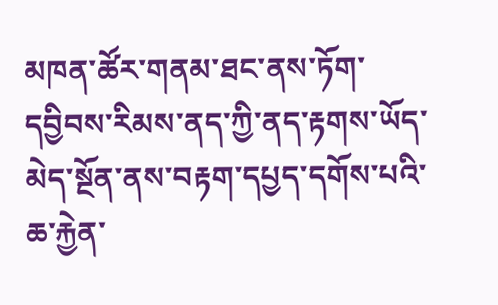མཁན་ཚོར་གནམ་ཐང་ནས་ཏོག་དབྱིབས་རིམས་ནད་ཀྱི་ནད་རྟགས་ཡོད་མེད་སྔོན་ནས་བརྟག་དཔྱད་དགོས་པའི་ཆ་རྐྱེན་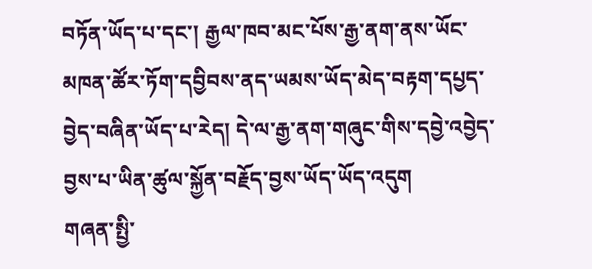བཏོན་ཡོད་པ་དང་། རྒྱལ་ཁབ་མང་པོས་རྒྱ་ནག་ནས་ཡོང་མཁན་ཚོར་ཏོག་དབྱིབས་ནད་ཡམས་ཡོད་མེད་བརྟག་དཔྱད་བྱེད་བཞིན་ཡོད་པ་རེད། དེ་ལ་རྒྱ་ནག་གཞུང་གིས་དབྱེ་འབྱེད་བྱས་པ་ཡིན་ཚུལ་སྐྱོན་བརྗོད་བྱས་ཡོད་ཡོད་འདུག
གཞན་སྤྱི་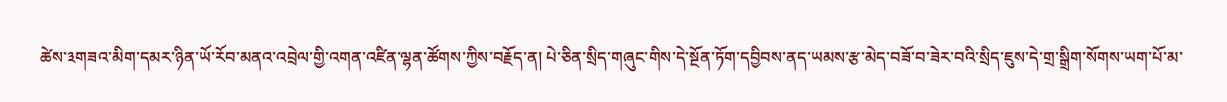ཚེས་༣གཟའ་མིག་དམར་ཉིན་ཡོ་རོབ་མནའ་འབྲེལ་གྱི་འགན་འཛིན་ལྷན་ཚོགས་ཀྱིས་བརྗོད་ན། པེ་ཅིན་སྲིད་གཞུང་གིས་དེ་སྔོན་ཏོག་དབྱིབས་ནད་ཡམས་རྩ་མེད་བཟོ་བ་ཟེར་བའི་སྲིད་ཇུས་དེ་གྲ་སྒྲིག་སོགས་ཡག་པོ་མ་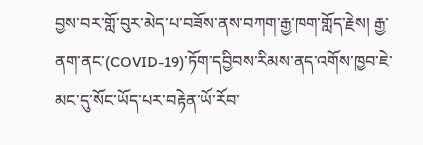བྱས་བར་གློ་བུར་མེད་པ་བཟོས་ནས་བཀག་རྒྱ་ཁག་གློད་རྗེས། རྒྱ་ནག་ནང་(COVID-19)་ཏོག་དབྱིབས་རིམས་ནད་འགོས་ཁྱབ་ཇེ་མང་དུ་སོང་ཡོད་པར་བརྟེན་ཡོ་རོབ་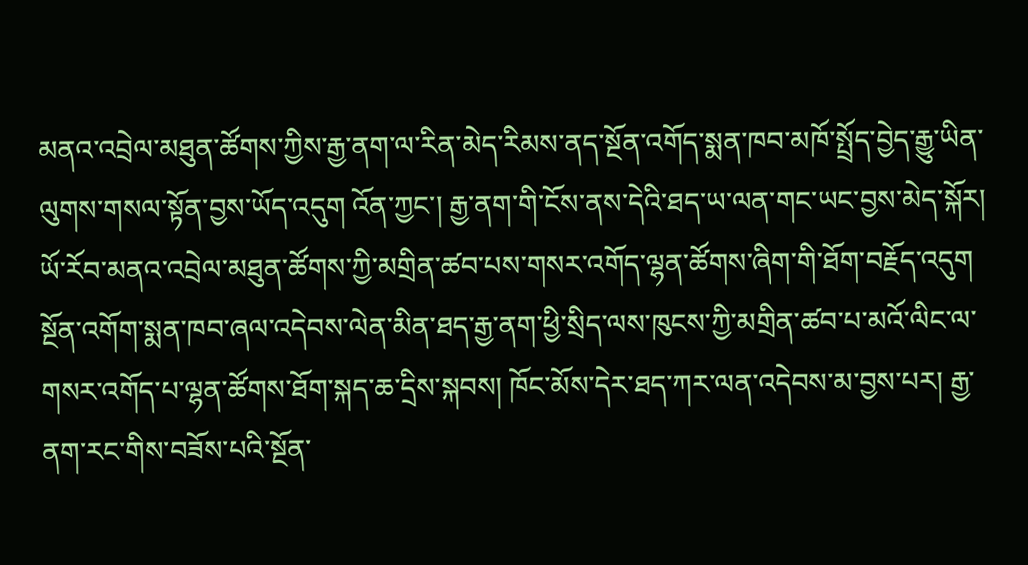མནའ་འབྲེལ་མཐུན་ཚོགས་ཀྱིས་རྒྱ་ནག་ལ་རིན་མེད་རིམས་ནད་སྔོན་འགོད་སྨན་ཁབ་མཁོ་སྤྲོད་བྱེད་རྒྱུ་ཡིན་ལུགས་གསལ་སྟོན་བྱས་ཡོད་འདུག འོན་ཀྱང་། རྒྱ་ནག་གི་ངོས་ནས་དེའི་ཐད་ཡ་ལན་གང་ཡང་བྱས་མེད་སྐོར། ཡོ་རོབ་མནའ་འབྲེལ་མཐུན་ཚོགས་ཀྱི་མགྲིན་ཚབ་པས་གསར་འགོད་ལྷན་ཚོགས་ཞིག་གི་ཐོག་བརྗོད་འདུག
སྔོན་འགོག་སྨན་ཁབ་ཞལ་འདེབས་ལེན་མིན་ཐད་རྒྱ་ནག་ཕྱི་སྲིད་ལས་ཁུངས་ཀྱི་མགྲིན་ཚབ་པ་མའོ་ལིང་ལ་གསར་འགོད་པ་ལྷན་ཚོགས་ཐོག་སྐད་ཆ་དྲིས་སྐབས། ཁོང་མོས་དེར་ཐད་ཀར་ལན་འདེབས་མ་བྱས་པར། རྒྱ་ནག་རང་གིས་བཟོས་པའི་སྔོན་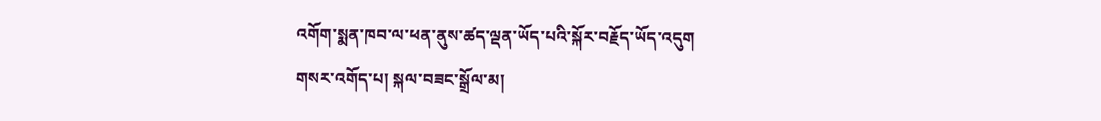འགོག་སྨན་ཁབ་ལ་ཕན་ནུས་ཚད་ལྡན་ཡོད་པའི་སྐོར་བརྗོད་ཡོད་འདུག
གསར་འགོད་པ། སྐལ་བཟང་སྒྲོལ་མ།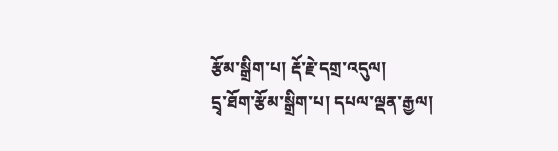རྩོམ་སྒྲིག་པ། རྡོ་རྗེ་དགྲ་འདུལ།
དྲྭ་ཐོག་རྩོམ་སྒྲིག་པ། དཔལ་ལྡན་རྒྱལ།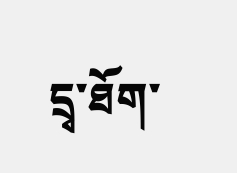དྲྭ་ཐོག་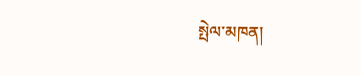སྤེལ་མཁན།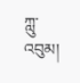ཀླུ་འབུམ།